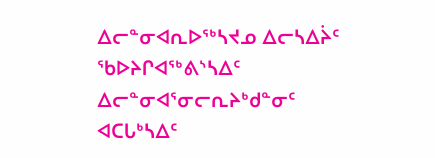ᐃᓕᓐᓂᐊᕆᐅᖅᓴᔪᓄ ᐃᓕᓴᐃᔩᑦ
ᖃᐅᔨᒋᐊᖅᕕᔅᓴᐃᑦ ᐃᓕᓐᓂᐊᕐᓂᓕᕆᔨᒃᑯᓐᓂᑦ
ᐊᑕᒐᒃᓴᐃᑦ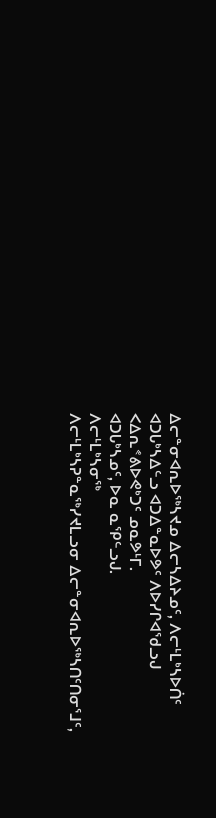ᐃᓕᓐᓂᐊᕆᐅᖅᓴᔪᓄ ᐃᓕᓴᐃᔨᓄᑦ, ᐱᓕᒻᒪᒃᓴᐅᑏᑦ ᐊᑐᒐᒃᓴᐃᓪᓗ ᐊᑐᐃᓐᓇᐅᕗᑦ ᐱᐅᓯᒋᐊᖁᓗᒍ ᐸᐃᕆᕝᕕᐅᕙᒃᑐᑦ ᓄᓇᕗᒻᒥ.
ᐊᑐᒐᒃᓴᓄᑦ, ᐅᓇ ᓇᕿᓪᓗᒍ.
ᐱᓕᒻᒪᒃᓴᓂᖅ
ᐱᓕᒻᒪᒃᓴᕈᓐᓇᖅᓯᔪᒪᓗᓂ ᐃᓕᓐᓂᐊᕆᐅᖅᓴᑎᑦᑎᓂᕐᒧᑦ,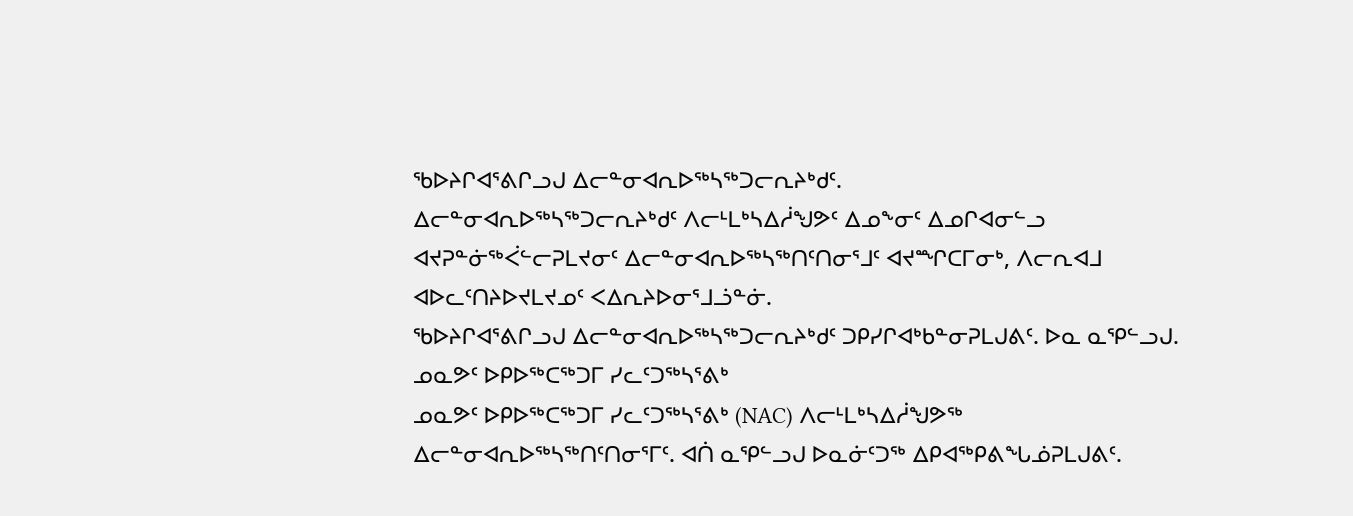ᖃᐅᔨᒋᐊᕐᕕᒋᓗᒍ ᐃᓕᓐᓂᐊᕆᐅᖅᓴᖅᑐᓕᕆᔨᒃᑯᑦ.
ᐃᓕᓐᓂᐊᕆᐅᖅᓴᖅᑐᓕᕆᔨᒃᑯᑦ ᐱᓕᒻᒪᒃᓴᐃᓲᖑᕗᑦ ᐃᓄᖕᓂᑦ ᐃᓄᒋᐊᓂᓪᓗ ᐊᔪᕈᓐᓃᖅᐹᓪᓕᕈᒪᔪᓂᑦ ᐃᓕᓐᓂᐊᕆᐅᖅᓴᖅᑎᑦᑎᓂᕐᒧᑦ ᐊᔪᙱᑕᒥᓂᒃ, ᐱᓕᕆᐊᒧ ᐊᐅᓚᑦᑎᔨᐅᔪᒪᔪᓄᑦ ᐸᐃᕆᔨᐅᓂᕐᒧᓘᓐᓃ.
ᖃᐅᔨᒋᐊᕐᕕᒋᓗᒍ ᐃᓕᓐᓂᐊᕆᐅᖅᓴᖅᑐᓕᕆᔨᒃᑯᑦ ᑐᑭᓯᒋᐊᒃᑲᓐᓂᕈᒪᒍᕕᑦ. ᐅᓇ ᓇᕿᓪᓗᒍ.
ᓄᓇᕗᑦ ᐅᑭᐅᖅᑕᖅᑐᒥ ᓯᓚᑦᑐᖅᓴᕐᕕᒃ
ᓄᓇᕗᑦ ᐅᑭᐅᖅᑕᖅᑐᒥ ᓯᓚᑦᑐᖅᓴᕐᕕᒃ (NAC) ᐱᓕᒻᒪᒃᓴᐃᓲᖑᕗᖅ ᐃᓕᓐᓂᐊᕆᐅᖅᓴᖅᑎᑦᑎᓂᕐᒥᑦ. ᐊᑏ ᓇᕿᓪᓗᒍ ᐅᓇᓃᑦᑐᖅ ᐃᑭᐊᖅᑭᕕᖓᓅᕈᒪᒍᕕᑦ.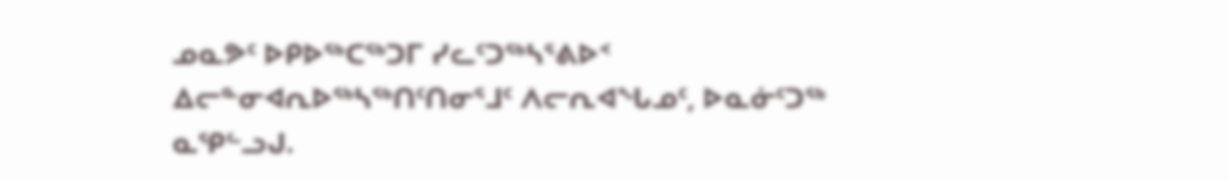ᓄᓇᕗᑦ ᐅᑭᐅᖅᑕᖅᑐᒥ ᓯᓚᑦᑐᖅᓴᕐᕕᐅᑉ ᐃᓕᓐᓂᐊᕆᐅᖅᓴᖅᑎᑦᑎᓂᕐᒧᑦ ᐱᓕᕆᐊᖓᓄᑦ, ᐅᓇᓃᑦᑐᖅ ᓇᕿᓪᓗᒍ.